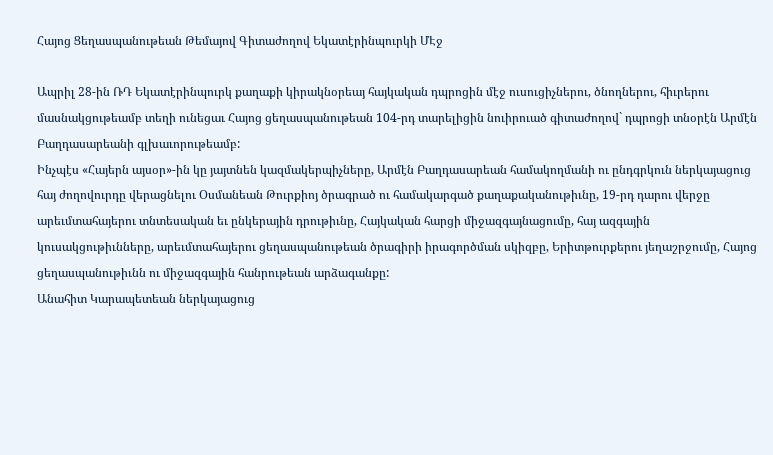Հայոց Ցեղասպանութեան Թեմայով Գիտաժողով Եկատէրինպուրկի ՄԷջ

Ապրիլ 28-ին ՌԴ Եկատէրինպուրկ քաղաքի կիրակնօրեայ հայկական դպրոցին մէջ ուսուցիչներու, ծնողներու, հիւրերու մասնակցութեամբ տեղի ունեցաւ Հայոց ցեղասպանութեան 104-րդ տարելիցին նուիրուած գիտաժողով` դպրոցի տնօրէն Արմէն Բաղդասարեանի գլխաւորութեամբ:
Ինչպէս «Հայերն այսօր»-ին կը յայտնեն կազմակերպիչները, Արմէն Բաղդասարեան համակողմանի ու ընդգրկուն ներկայացուց հայ ժողովուրդը վերացնելու Օսմանեան Թուրքիոյ ծրագրած ու համակարգած քաղաքականութիւնը, 19-րդ դարու վերջը արեւմտահայերու տնտեսական եւ ընկերային դրութիւնը, Հայկական հարցի միջազգայնացումը, հայ ազգային կուսակցութիւնները, արեւմտահայերու ցեղասպանութեան ծրագիրի իրագործման սկիզբը, Երիտթուրքերու յեղաշրջումը, Հայոց ցեղասպանութիւնն ու միջազգային հանրութեան արձագանքը:
Անահիտ Կարապետեան ներկայացուց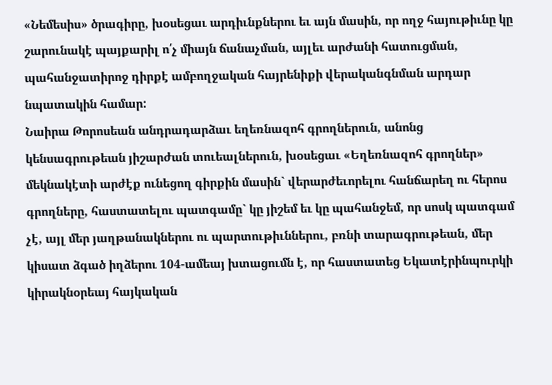«Նեմեսիս» ծրագիրը, խօսեցաւ արդիւնքներու եւ այն մասին, որ ողջ հայութիւնը կը շարունակէ պայքարիլ ո՛չ միայն ճանաչման, այլեւ արժանի հատուցման, պահանջատիրոջ դիրքէ ամբողջական հայրենիքի վերականգնման արդար նպատակին համար:
Նաիրա Թորոսեան անդրադարձաւ եղեռնազոհ գրողներուն, անոնց կենսագրութեան յիշարժան տուեալներուն, խօսեցաւ «Եղեռնազոհ գրողներ» մեկնակէտի արժէք ունեցող գիրքին մասին` վերարժեւորելու հանճարեղ ու հերոս գրողները, հաստատելու պատգամը` կը յիշեմ եւ կը պահանջեմ, որ սոսկ պատգամ չէ, այլ մեր յաղթանակներու ու պարտութիւններու, բռնի տարագրութեան, մեր կիսատ ձգած իղձերու 104-ամեայ խտացումն է, որ հաստատեց Եկատէրինպուրկի կիրակնօրեայ հայկական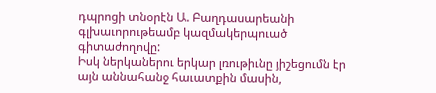դպրոցի տնօրէն Ա. Բաղդասարեանի գլխաւորութեամբ կազմակերպուած գիտաժողովը:
Իսկ ներկաներու երկար լռութիւնը յիշեցումն էր այն աննահանջ հաւատքին մասին,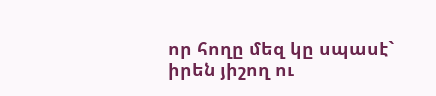որ հողը մեզ կը սպասէ` իրեն յիշող ու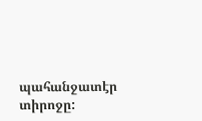պահանջատէր տիրոջը: